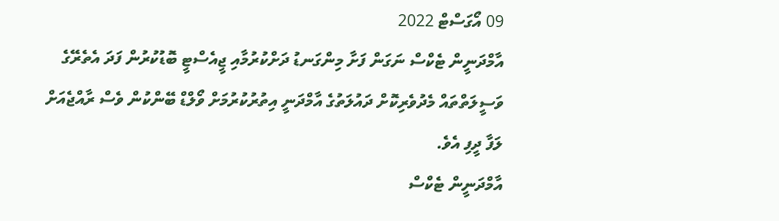09 އޯގަސްޓް 2022
އާމްދަނީން ޓެކްސް ނަގަން ފަށާ މިންގަނޑު ދަށްކުރުމާއި ޖީއެސްޓީ ބޮޑުކުރުން ފަދަ އެތެރޭގެ ވަސީލަތްތައް މެދުވެރިކޮށް ދައުލަތުގެ އާމްދަނީ އިތުރުކުރުމަށް ވޯލްޑް ބޭންކުން ވެސް ރާއްޖެއަށް ލަފާ ދީފި އެވެ.
އާމްދަނީން ޓެކްސް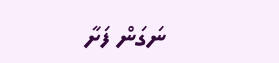ނަގަން ފަށާ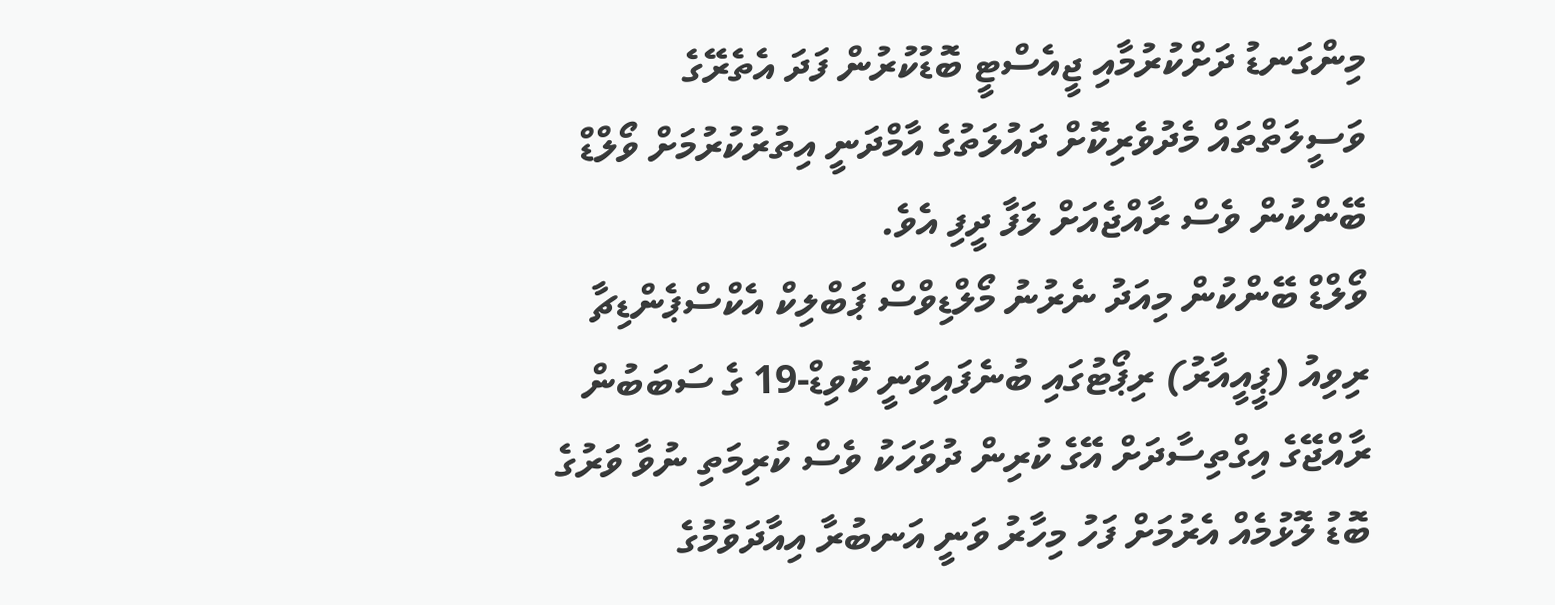މިންގަނޑު ދަށްކުރުމާއި ޖީއެސްޓީ ބޮޑުކުރުން ފަދަ އެތެރޭގެ ވަސީލަތްތައް މެދުވެރިކޮށް ދައުލަތުގެ އާމްދަނީ އިތުރުކުރުމަށް ވޯލްޑް ބޭންކުން ވެސް ރާއްޖެއަށް ލަފާ ދީފި އެވެ.
ވޯލްޑް ބޭންކުން މިއަދު ނެރުނު މޯލްޑިވްސް ޕަބްލިކް އެކްސްޕެންޑިޗާ ރިވިއު (ޕީއީއާރު) ރިޕޯޓުގައި ބުނެފައިވަނީ ކޮވިޑް-19 ގެ ސަބަބުން ރާއްޖޭގެ އިގްތިސާދަށް އޭގެ ކުރިން ދުވަހަކު ވެސް ކުރިމަތި ނުވާ ވަރުގެ ބޮޑު ލޮޅުމެއް އެރުމަށް ފަހު މިހާރު ވަނީ އަނބުރާ އިއާދަވުމުގެ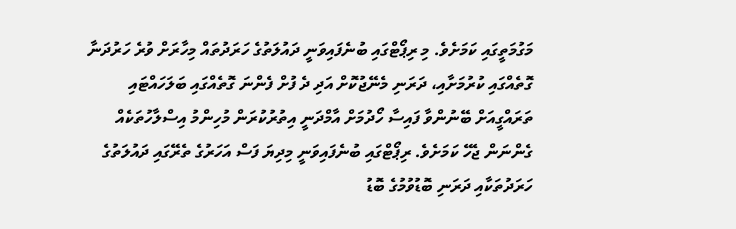މަގުމަތީގައި ކަމަށެވެ. މި ރިޕޯޓްގައި ބުނެފައިވަނީ ދައުލަތުގެ ހަރަދުތައް މިހާރަށް ވުރެ ހަރުދަނާ ގޮތެއްގައި ކުރުމަށާއި، ދަރަނި މެނޭޖުކޮށް އަދި ދެ ފުށް ފެންނަ ގޮތެއްގައި ބަލަހައްޓައި ތަރައްގީއަށް ބޭނުންވާ ފައިސާ ހޯދުމަށް އާމްދަނީ އިތުރުކުރަން މުހިންމު އިސްލާހުތަކެއް ގެންނަން ޖެހޭ ކަމަށެވެ. ރިޕޯޓްގައި ބުނެފައިވަނީ މިދިޔަ ފަސް އަހަރުގެ ތެރޭގައި ދައުލަތުގެ ހަރަދުތަކާއި ދަރަނި ބޮޑުވުމުގެ ބޮޑު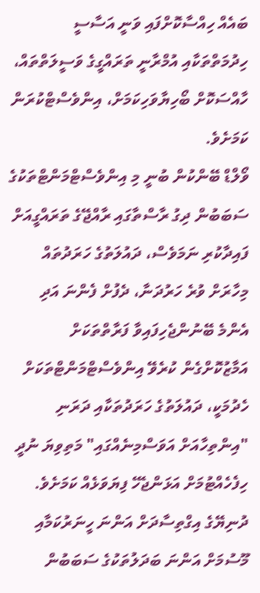ބައެއް ހިއްސާކޮށްފައި ވަނީ އަސާސީ ހިދުމަތްތަކާއި އުމްރާނީ ތަރައްގީގެ ވަސީލަތްތައް، ހާއްސަކޮށް ބޯހިޔާވަހިކަމަށް، އިންވެސްޓްކުރަން ކަމަށެވެ.
ވޯލްޑް ބޭންކުން ބުނީ މި އިންވެސްޓްމަންޓްތަކުގެ ސަބަބުން ދިގު ރާސްތާގައި ރާއްޖޭގެ ތަރައްގީއަށް ފައިދާކުރި ނަމަވެސް، ދައުލަތުގެ ހަރަދުތައް މިހާރަށް ވުރެ ހަރުދަނާ، ދެފުށް ފެންނަ އަދި އެންމެ ބޭނުންޖެހިފައިވާ ފަރާތްތަކަށް އަމާޒުކޮށްގެން ކުރެވޭ އިންވެސްޓްމަންޓްތަކަށް ހެދުމަކީ، ދައުލަތުގެ ހަރަދުތަކާއި ދަރަނި "އިންތިހާއަށް އަވަސްމިނެއްގައި" މަތިވިޔަ ނުދީ ހިފެހެއްޓުމަށް އަޅަންޖެހޭ ފިޔަވަޅެއް ކަމަށެވެ.
ދުނިޔޭގެ އިގްތިސާދަށް އަންނަ ހީނަރުކަމާއި މޫސުމަށް އަންނަ ބަދަލުތަކުގެ ސަބަބުން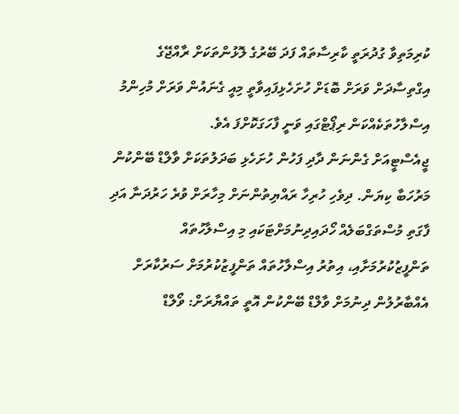ކުރިމަތިވާ ގުދުރަތީ ކާރިސާތައް ފަދަ ބޭރުގެ ލޮޅުންތަކަށް ރާއްޖޭގެ އިގްތިސާދަށް ވަރަށް ބޮޑަށް ހުށަހެޅިފައިވާތީ މިއީ ގެނައުން ވަރަށް މުހިންމު އިސްލާހުތަކެއްކަން ރިޕޯޓްގައި ވަނީ ފާހަގަކޮށްފަ އެވެ.
ޖީއެސްޓީއަށް ގެންނަން ދާދި ފަހުން ހުށަހެޅި ބަދަލުތަކަށް ވާލްޑް ބޭންކުން މަރުހަބާ ކިޔަން. ދިވެހި ހުރިހާ ރައްޔިތުންނަށް މިހާރަށް ވުރެ ހަރުދަނާ އަދި ފާގަތި މުސްތަގްބަލެއް ހޯދައިދިނުމަށްޓަކައި މި އިސްލާހުތައް ތަންފީޒުކުރުމަށާއި، އިތުރު އިސްލާހުތައް ތަންފީޒުކުރުމަށް ސަރުކާރަށް އެއްބާރުލުން ދިނުމަށް ވާލްޑް ބޭންކުން އޮތީ ތައްޔާރަށް: ވޯލްޑް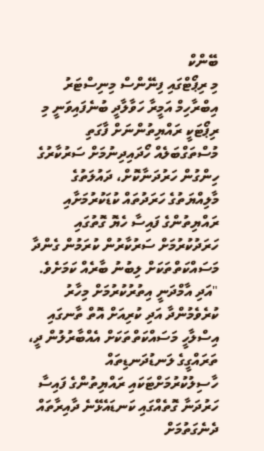ބޭންކް
މި ރިޕޯޓްގައި ފިނޭންސް މިނިސްޓަރު އިބްރާހިމް އަމީރާ ހަވާލާދީ ބުނެފައިވަނީ މި ރިޕޯޓަކީ ރައްޔިތުންނަށް ފާގަތި މުސްތަގްބަލެއް ހޯދައިދިނުމަށް ސަރުކާރުގެ ހިންގުން ހަރުދަނާކޮށް، ދައުލަތުގެ މާލިއްޔަތުގެ ހަރަދުތައް ކުޑަކުރުމަށާއި ރައްޔިތުންގެ ފައިސާ ހެޔޮ ގޮތުގައި ހަރަދުކުރުމަށް ސަރުކާރުން ކުރަމުން ގެންދާ މަސައްކަތްތަކަށް ލިބުނު ބާރެއް ކަމަށެވެ.
"އަދި އާމްދަނީ އިތުރުކުރުމަށް މިހާރު ކުރެވެމުންދާ އަދި ކުރިއަށް އޮތް ތާނގައި އިސްލާހީ މަސައްކަތްތަކަށް އެއްބާރުލުން ދީ، ތަރައްގީގެ ލަނޑުދަނޑިތައް ހާސިލުކުރުމަށްޓަކައި ރައްޔިތުންގެ ފައިސާ ހަރުދަނާ ގޮތެއްގައި ކަނޑައެޅޭނެ ދާއިރާތައް ދެނެގަތުމަށް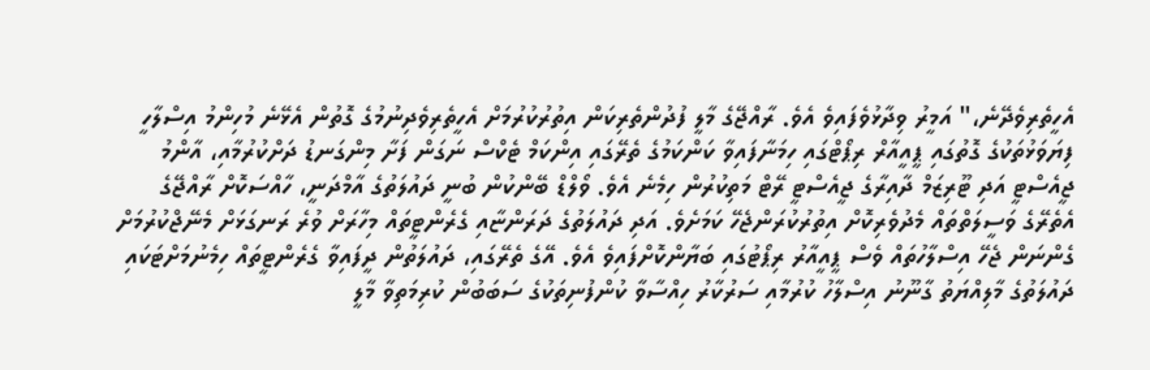އެހީތެރިވެދޭނެ،" އަމީރު ވިދާޅުވެފައިވެ އެވެ. ރާއްޖޭގެ މާލީ ފުދުންތެރިކަން އިތުރުކުރުމަށް އެހީތެރިވެދިނުމުގެ ގޮތުން އެޅޭނެ މުހިންމު އިސްލާހީ ފިޔަވަޅުތަކުގެ ގޮތުގައި ޕީއީއާރް ރިޕޯޓްގައި ހިމަނާފައިވާ ކަންކަމުގެ ތެރޭގައި އިންކަމް ޓެކްސް ނަގަން ފަށާ މިންގަނޑު ދަށްކުރުމާއި، އާންމު ޖީއެސްޓީ އަދި ޓޫރިޒަމް ދާއިރާގެ ޖީއެސްޓީ ރޭޓް މަތިކުރުން ހިމެނެ އެވެ. ވޯލްޑް ބޭންކުން ބުނީ ދައުލަތުގެ އާމްދަނީ، ހާއްސަކޮށް ރާއްޖޭގެ އެތެރޭގެ ވަސީލަތްތައް މެދުވެރިކޮށް އިތުރުކުރަންޖެހޭ ކަމަށެވެ. އަދި ދައުލަތުގެ ދަރަންޏާއި ގެރެންޓީތައް މިހާރަށް ވުރެ ރަނގަޅަށް މެނޭޖްކުރުމަށް ގެންނަން ޖެހޭ އިސްލާހުތައް ވެސް ޕީއީއާރު ރިޕޯޓުގައި ބަޔާންކޮށްފައިވެ އެވެ. އޭގެ ތެރޭގައި، ދައުލަތުން ދީފައިވާ ގެރެންޓީތައް ހިމެނުމަށްޓަކައި ދައުލަތުގެ މާލިއްޔަތު ގާނޫނު އިސްލާހު ކުރުމާއި ސަރުކާރު ހިއްސާވާ ކުންފުނިތަކުގެ ސަބަބުން ކުރިމަތިވާ މާލީ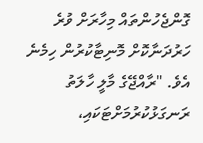ގޮންޖެހުންތައް މިހާރަށް ވުރެ ހަރުދަނާކޮށް މޮނިޓާކުރުން ހިމެނެ އެވެ. "ރާއްޖޭގެ މާލީ ހާލަތު ރަނގަޅުކުރުމަށްޓަކައި،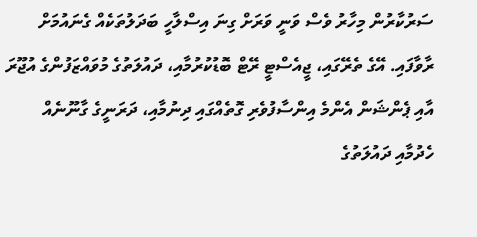ސަރުކާރުން މިހާރު ވެސް ވަނީ ވަރަށް ގިނަ އިސްލާހީ ބަދަލުތަކެއް ގެނައުމަށް ރާވާފައި. އޭގެ ތެރޭގައި، ޖީއެސްޓީ ރޭޓް ބޮޑުކުރުމާއި، ދައުލަތުގެ މުވައްޒަފުންގެ އުޖޫރަ އާއި ޕެންޝަން އެންމެ އިންސާފުވެރި ގޮތެއްގައި ދިނުމާއި، ދަރަނީގެ ގާނޫނެއް ހެދުމާއި ދައުލަތުގެ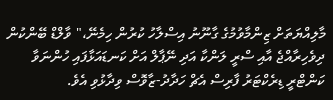މާލިއްޔަތަށް ޒިންމާވުމުގެ ގާނޫނު އިސްލާހު ކުރުން ހިމެނޭ،" ވާލްޑް ބޭންކުން ދިވެހިރާއްޖެ އާއި ސްރީ ލަންކާ އަދި ނޭޕާލް އަށް ކަނޑައަޅާފައި ހުންނަވާ ކަންޓްރީ ޑިރެކްޓަރު ފާރިސް އެޗް ހަދާދު-ޒާވޮސް ވިދާޅުވި އެވެ.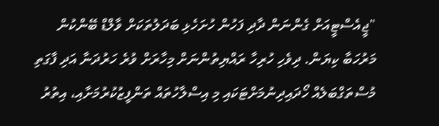"ޖީއެސްޓީއަށް ގެންނަން ދާދި ފަހުން ހުށަހެޅި ބަދަލުތަކަށް ވާލްޑް ބޭންކުން މަރުހަބާ ކިޔަން. ދިވެހި ހުރިހާ ރައްޔިތުންނަށް މިހާރަށް ވުރެ ހަރުދަނާ އަދި ފާގަތި މުސްތަގްބަލެއް ހޯދައިދިނުމަށްޓަކައި މި އިސްލާހުތައް ތަންފީޒުކުރުމަށާއި، އިތުރު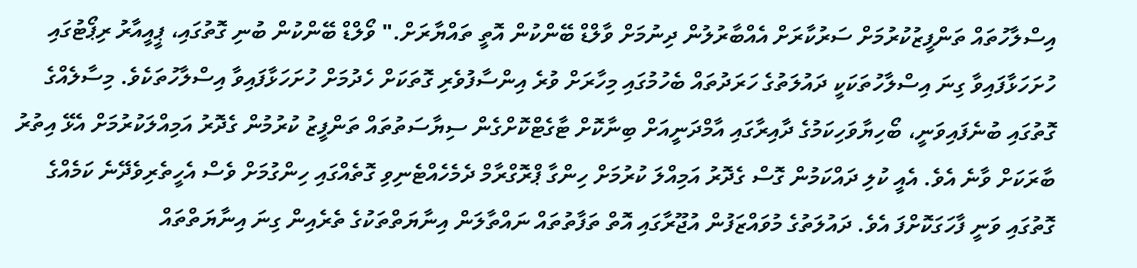އިސްލާހުތައް ތަންފީޒުކުރުމަށް ސަރުކާރަށް އެއްބާރުލުން ދިނުމަށް ވާލްޑް ބޭންކުން އޮތީ ތައްޔާރަށް." ވޯލްޑް ބޭންކުން ބުނި ގޮތުގައި، ޕީއީއާރު ރިޕޯޓުގައި ހުށަހަޅާފައިވާ ގިނަ އިސްލާހުތަކަކީ ދައުލަތުގެ ހަރަދުތައް ބެހުމުގައި މިހާރަށް ވުރެ އިންސާފުވެރި ގޮތަކަށް ހެދުމަށް ހުށަހަޅާފައިވާ އިސްލާހުތަކެވެ. މިސާލެއްގެ ގޮތުގައި ބުނެފައިވަނީ، ބޯހިޔާވަހިކަމުގެ ދާއިރާގައި އާމްދަނީއަށް ބިނާކޮށް ޓާގެޓްކޮށްގެން ސިޔާސަތުތައް ތަންފީޒު ކުރުމުން ގެދޮރު އަމިއްލަކުރުމަށް އެޅޭ އިތުރު ބާރަކަށް ވާނެ އެވެ. އެއީ ކުލި ދައްކަމުން ގޮސް ގެދޮރު އަމިއްލަ ކުރުމަށް ހިންގާ ޕްރޮގްރާމް ދެމެހެއްޓެނިވި ގޮތެއްގައި ހިންގުމަށް ވެސް އެހީތެރިވެދޭނެ ކަމެއްގެ ގޮތުގައި ވަނީ ފާހަގަކޮށްފަ އެވެ. ދައުލަތުގެ މުވައްޒަފުން އުޖޫރާގައި އޮތް ތަފާތުތައް ނައްތާލަން އިނާޔަތްތަކުގެ ތެރެއިން ގިނަ އިނާޔަތްތައް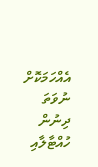އެއްހަމަކޮށް ނުވަތަ ދިނުން ހުއްޓާލާއި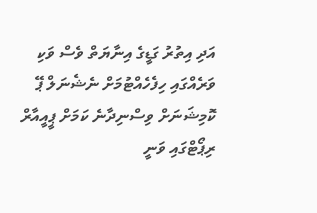އަދި އިތުރު ގަޑީގެ އިނާޔަތް ވެސް ވަކި ވަރެއްގައި ހިފެހެއްޓުމަށް ނެޝެނަލް ޕޭ ކޮމިޝަނަށް ވިސްނިދާނެ ކަމަށް ޕީއީއާރް ރިޕޯޓްގައި ވަނީ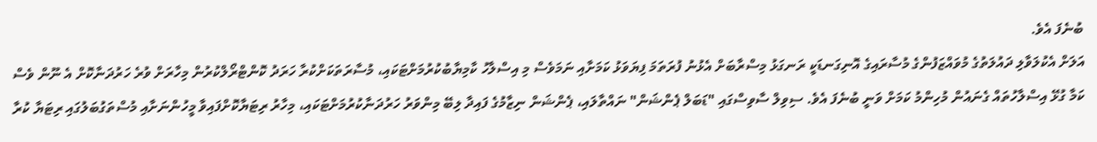ބުނެފަ އެވެ.
އަލަށް އެކުލަވާލި ދައުލަތުގެ މުވައްޒަފުންގެ މުސާރައިގެ އޮނިގަނޑަކީ ރަނގަޅު މިސްރާބަށް އެޅުނު ފުރަތަމަ ފިޔަވަޅު ކަމަށާއި ނަމަވެސް މި އިސްލާހު ކާމިޔާބުކުރުމަށްޓަކައި، މުސާރަތަކަށްކުރާ ހަރަދު ކޮންޓްރޯލްކުރުން މިހާރަށް ވުރެ ހަރުދަނާކޮށް އެ ނޫން ވެސް ކަމާ ގުޅޭ އިސްލާހުތައް ގެނައުން މުހިންމު ކަމަށް ވަނީ ބުނެފަ އެވެ. ސިވިލް ސާވިސްގައި "ޑަބަލް ޕެންޝަން" ނައްތާލައި، ޕެންޝަން ނިޒާމުގެ ފައިދާ ލިބޭ މިންވަރު ހަރުދަނާކުރުމަށްޓަކައި، މިހާރު ރިޓަޔާކޮށްފައިވާ މީހުންނަށާއި މުސްތަގުބަލުގައި ރިޓަޔާ ކުރާ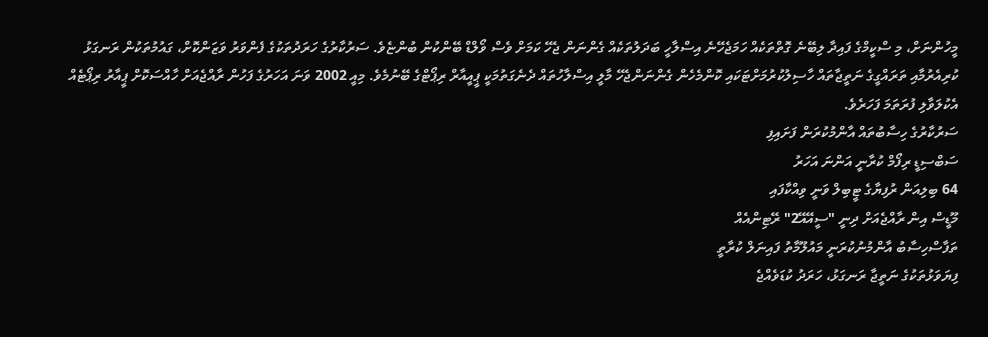މީހުންނަށް، މި ސްކީމްގެ ފައިދާ ލިބޭނެ ގޮތްތަކެއް ހަމަޖެހޭނެ އިސްލާހީ ބަދަލުތަކެއް ގެންނަން ޖެހޭ ކަމަށް ވެސް ވޯލްޑް ބޭންކުން ބުންޏެވެ. ސަރުކާރުގެ ހަރަދުތަކުގެ ފެންވަރު ވަޒަންކޮށް، ގައުމުތަކުން ރަނގަޅު ކުރިއެރުމާއި ތަރައްގީގެ ނަތީޖާތައް ހާސިލުކުރުމަށްޓަކައި ކޮންމެހެން ގެންނަންޖެހޭ މާލީ އިސްލާހުތައް ދެނެގަތުމަކީ ޕީއީއާރް ރިޕޯޓްގެ ބޭނުމެވެ. މިއީ 2002 ވަނަ އަހަރުގެ ފަހުން ރާއްޖެއަށް ހާއްސަކޮށް ޕީއާރު ރިޕޯޓެއް އެކުލަވާލި ފުރަތަމަ ފަހަރެވެ.
ސަރުކާރުގެ ހިސާބުތައް އާންމުކުރަން ފަށައިފި
ސަބްސިޑީ ރިފޯމް ކުރާނީ އަންނަ އަހަރު
64 ބިލިއަން ރުފިޔާގެ ޓީބިލް ވަނީ ވިއްކާފައި
މޫޑީސް އިން ރާއްޖެއަށް ދިނީ "ސީއޭއޭ2" ރޭޓިންއެއް
ތަފާސްހިސާބު އާންމުނުކުރަނީ މައުލޫމާތު ފައިނަލް ކުރާތީ
ފިޔަވަޅުތަކުގެ ނަތީޖާ ރަނގަޅު، ހަރަދު ކުޑަވެއްޖެ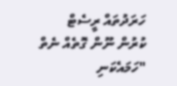ހަރަދުތައް ރީސެޓް ކުރުން ނޫން ގޮތެއް ނެތް
"ހަމައެކަނި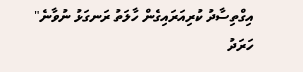އިގްތިސާދު ކުރިއަރައިގެން ހާލަތު ރަނގަޅު ނުވާނެ"
ހަރަދު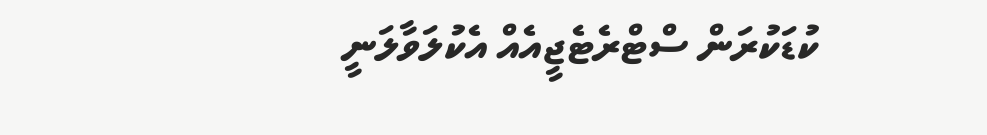ކުޑަކުރަން ސްޓްރެޓެޖީއެއް އެކުލަވާލަނީ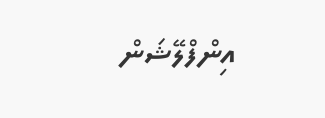އިންފްލޭޝަން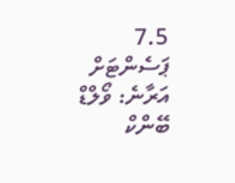7.5 ޕަސެންޓަށް އަރާނެ: ވޯލްޑް ބޭންކް